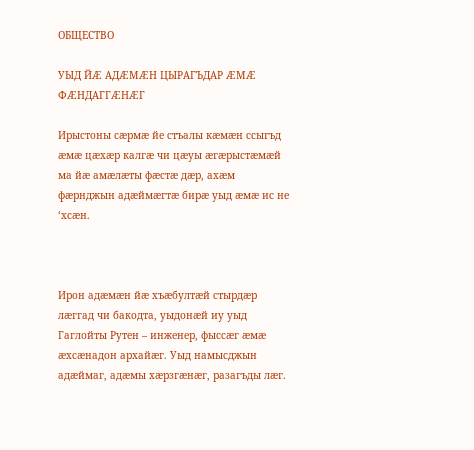ОБЩЕСТВО

УЫД ЙÆ АДÆМÆН ЦЫРАГЪДАР ÆМÆ ФÆНДАГГÆНÆГ

Ирыстоны сæрмæ йе стъалы кæмæн ссыгъд æмæ цæхæр калгæ чи цæуы æгæрыстæмæй ма йæ амæлæты фæстæ дæр, ахæм фæрнджын адæймæгтæ бирæ уыд æмæ ис не ‘хсæн.



Ирон адæмæн йæ хъæбултæй стырдæр лæггад чи бакодта, уыдонæй иу уыд Гаглойты Рутен – инженер, фыссæг æмæ æхсæнадон архайæг. Уыд намысджын адæймаг, адæмы хæрзгæнæг, разагъды лæг.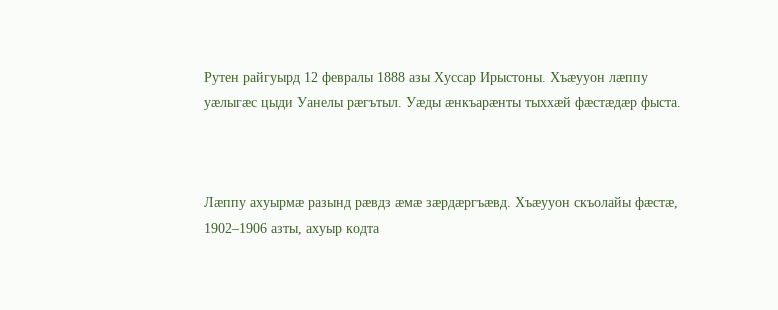Рутен райгуырд 12 февралы 1888 азы Хуссар Ирыстоны. Хъæууон лæппу уæлыгæс цыди Уанелы рæгътыл. Уæды æнкъарæнты тыххæй фæстæдæр фыста.



Лæппу ахуырмæ разынд рæвдз æмæ зæрдæргъæвд. Хъæууон скъолайы фæстæ, 1902–1906 азты, ахуыр кодта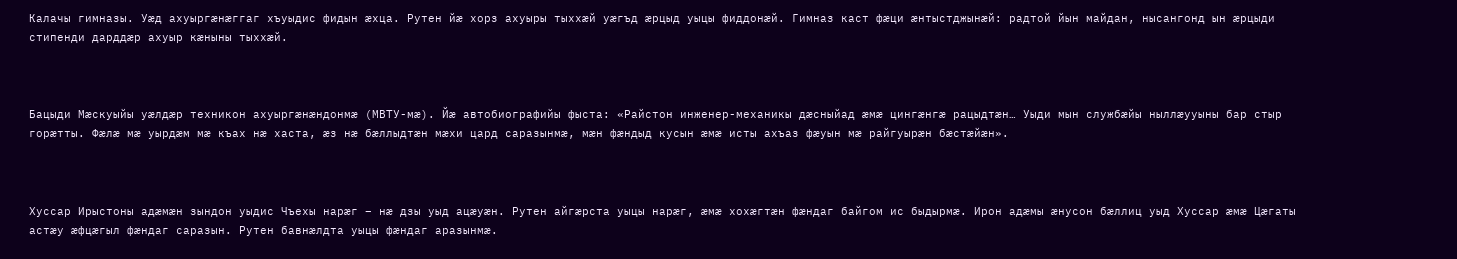Калачы гимназы. Уæд ахуыргæнæггаг хъуыдис фидын æхца. Рутен йæ хорз ахуыры тыххæй уæгъд æрцыд уыцы фиддонæй. Гимназ каст фæци æнтыстджынæй: радтой йын майдан, нысангонд ын æрцыди стипенди дарддæр ахуыр кæныны тыххæй.



Бацыди Мæскуыйы уæлдæр техникон ахуыргæнæндонмæ (МВТУ-мæ). Йæ автобиографийы фыста: «Райстон инженер-механикы дæсныйад æмæ цингæнгæ рацыдтæн… Уыди мын службæйы ныллæууыны бар стыр горæтты. Фæлæ мæ уырдæм мæ къах нæ хаста, æз нæ бæллыдтæн мæхи цард саразынмæ, мæн фæндыд кусын æмæ исты ахъаз фæуын мæ райгуырæн бæстæйæн».



Хуссар Ирыстоны адæмæн зындон уыдис Чъехы нарæг – нæ дзы уыд ацæуæн. Рутен айгæрста уыцы нарæг, æмæ хохæгтæн фæндаг байгом ис быдырмæ. Ирон адæмы æнусон бæллиц уыд Хуссар æмæ Цæгаты астæу æфцæгыл фæндаг саразын. Рутен бавнæлдта уыцы фæндаг аразынмæ.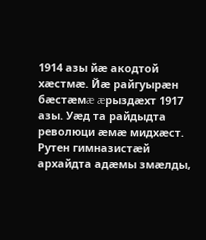1914 азы йæ акодтой хæстмæ. Йæ райгуырæн бæстæмæ æрыздæхт 1917 азы. Уæд та райдыдта революци æмæ мидхæст. Рутен гимназистæй архайдта адæмы змæлды,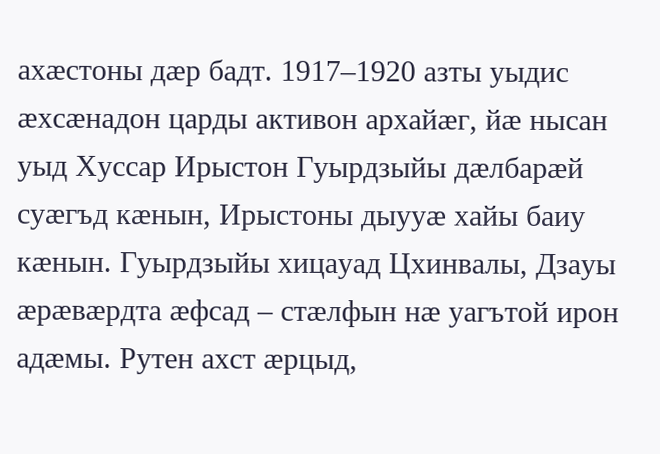ахæстоны дæр бадт. 1917–1920 азты уыдис æхсæнадон царды активон архайæг, йæ нысан уыд Хуссар Ирыстон Гуырдзыйы дæлбарæй суæгъд кæнын, Ирыстоны дыууæ хайы баиу кæнын. Гуырдзыйы хицауад Цхинвалы, Дзауы æрæвæрдта æфсад – стæлфын нæ уагътой ирон адæмы. Рутен ахст æрцыд,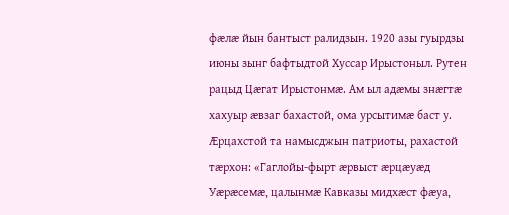фæлæ йын бантыст ралидзын. 1920 азы гуырдзы июны зынг бафтыдтой Хуссар Ирыстоныл. Рутен рацыд Цæгат Ирыстонмæ. Ам ыл адæмы знæгтæ хахуыр æвзаг бахастой, ома урсытимæ баст у. Æрцахстой та намысджын патриоты, рахастой тæрхон: «Гаглойы-фырт æрвыст æрцæуæд Уæрæсемæ, цалынмæ Кавказы мидхæст фæуа,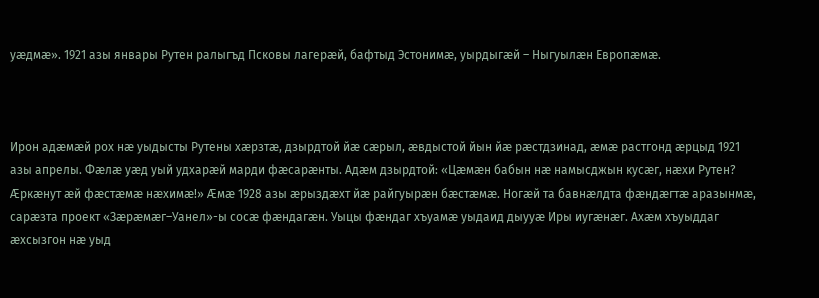уæдмæ». 1921 азы январы Рутен ралыгъд Псковы лагерæй, бафтыд Эстонимæ, уырдыгæй – Ныгуылæн Европæмæ.



Ирон адæмæй рох нæ уыдысты Рутены хæрзтæ, дзырдтой йæ сæрыл, æвдыстой йын йæ рæстдзинад, æмæ растгонд æрцыд 1921 азы апрелы. Фæлæ уæд уый удхарæй марди фæсарæнты. Адæм дзырдтой: «Цæмæн бабын нæ намысджын кусæг, нæхи Рутен? Æркæнут æй фæстæмæ нæхимæ!» Æмæ 1928 азы æрыздæхт йæ райгуырæн бæстæмæ. Ногæй та бавнæлдта фæндæгтæ аразынмæ, сарæзта проект «Зæрæмæг–Уанел»-ы сосæ фæндагæн. Уыцы фæндаг хъуамæ уыдаид дыууæ Иры иугæнæг. Ахæм хъуыддаг æхсызгон нæ уыд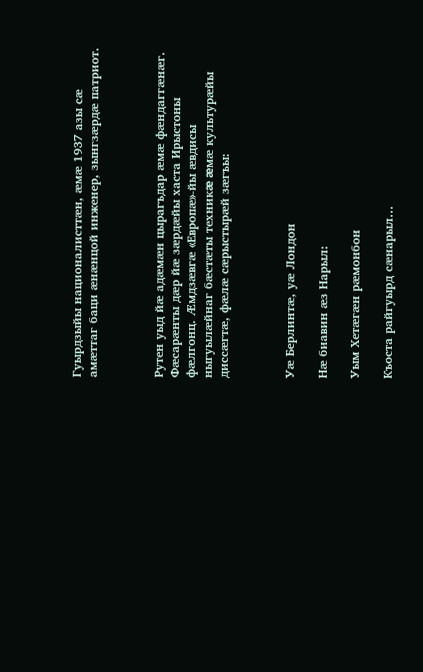Гуырдзыйы националисттæн, æмæ 1937 азы сæ амæттаг баци æнæнцой инженер, зынгзæрдæ патриот.



Рутен уыд йæ адæмæн цырагъдар æмæ фæндаггæнæг. Фæсарæнты дæр йæ зæрдæйы хаста Ирыстоны фæлгонц. Æмдзæвгæ «Европæ»-йы æвдисы ныгуылæйнаг бæстæты техникæ æмæ культурæйы диссæгтæ, фæлæ сæрыстырæй зæгъы:



Уæ Берлинтæ, уæ Лондон

Нæ биавин æз Нарыл:

Уым Хетæгæн рæмонбон

Къоста райгуырд сæнарыл…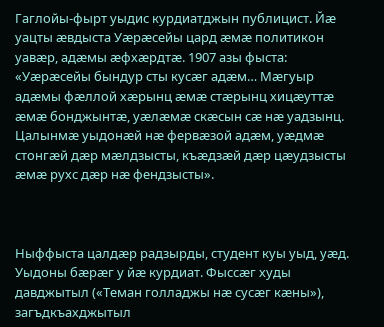Гаглойы-фырт уыдис курдиатджын публицист. Йæ уацты æвдыста Уæрæсейы цард æмæ политикон уавæр, адæмы æфхæрдтæ. 1907 азы фыста: «Уæрæсейы бындур сты кусæг адæм… Мæгуыр адæмы фæллой хæрынц æмæ стæрынц хицæуттæ æмæ бонджынтæ, уæлæмæ скæсын сæ нæ уадзынц. Цалынмæ уыдонæй нæ фервæзой адæм, уæдмæ стонгæй дæр мæлдзысты, къæдзæй дæр цæудзысты æмæ рухс дæр нæ фендзысты».



Ныффыста цалдæр радзырды, студент куы уыд, уæд. Уыдоны бæрæг у йæ курдиат. Фыссæг худы давджытыл («Теман голладжы нæ сусæг кæны»), загъдкъахджытыл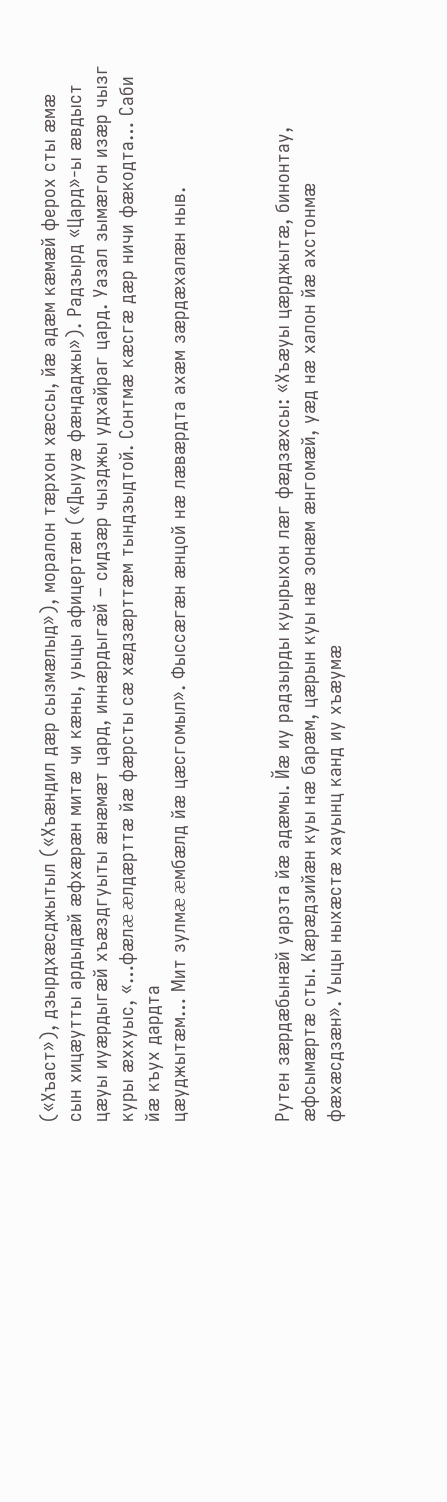(«Хъаст»), дзырдхæсджытыл («Хъæндил дæр сызмæлыд»), моралон тæрхон хæссы, йæ адæм кæмæй ферох сты æмæ сын хицæутты ардыдæй æфхæрæн митæ чи кæны, уыцы афицертæн («Дыууæ фæндаджы»). Радзырд «Цард»-ы æвдыст цæуы иуæрдыгæй хъæздгуыты æнæмæт цард, иннæрдыгæй – сидзæр чызджы удхайраг цард. Уазал зымæгон изæр чызг куры æххуыс, «…фæлæ æлдæрттæ йæ фæрсты сæ хæдзæрттæм тындзыдтой. Сонтмæ кæсгæ дæр ничи фæкодта… Саби йæ къух дардта
цæуджытæм… Мит зулмæ æмбæлд йæ цæсгомыл». Фыссæгæн æнцой нæ лæвæрдта ахæм зæрдæхалæн ныв.



Рутен зæрдæбынæй уарзта йæ адæмы. Йæ иу радзырды куырыхон лæг фæдзæхсы: «Хъæуы цæрджытæ, бинонтау, æфсымæртæ сты. Кæрæдзийæн куы нæ барæм, цæрын куы нæ зонæм æнгомæй, уæд нæ халон йæ ахстонмæ фæхæсдзæн». Уыцы ныхæстæ хауынц канд иу хъæумæ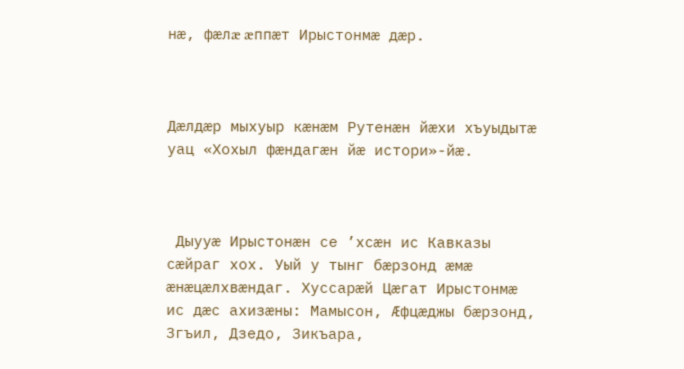нæ, фæлæ æппæт Ирыстонмæ дæр.



Дæлдæр мыхуыр кæнæм Рутенæн йæхи хъуыдытæ уац «Хохыл фæндагæн йæ истори»-йæ.



 Дыууæ Ирыстонæн се ’хсæн ис Кавказы сæйраг хох. Уый у тынг бæрзонд æмæ æнæцæлхвæндаг. Хуссарæй Цæгат Ирыстонмæ ис дæс ахизæны: Мамысон, Æфцæджы бæрзонд, Згъил, Дзедо, Зикъара,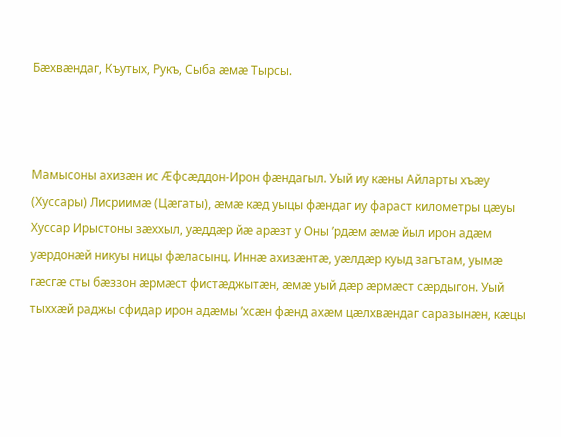Бæхвæндаг, Къутых, Рукъ, Сыба æмæ Тырсы.



Мамысоны ахизæн ис Æфсæддон-Ирон фæндагыл. Уый иу кæны Айларты хъæу (Хуссары) Лисриимæ (Цæгаты), æмæ кæд уыцы фæндаг иу фараст километры цæуы Хуссар Ирыстоны зæххыл, уæддæр йæ арæзт у Оны ’рдæм æмæ йыл ирон адæм уæрдонæй никуы ницы фæласынц. Иннæ ахизæнтæ, уæлдæр куыд загътам, уымæ гæсгæ сты бæззон æрмæст фистæджытæн, æмæ уый дæр æрмæст сæрдыгон. Уый тыххæй раджы сфидар ирон адæмы ’хсæн фæнд ахæм цæлхвæндаг саразынæн, кæцы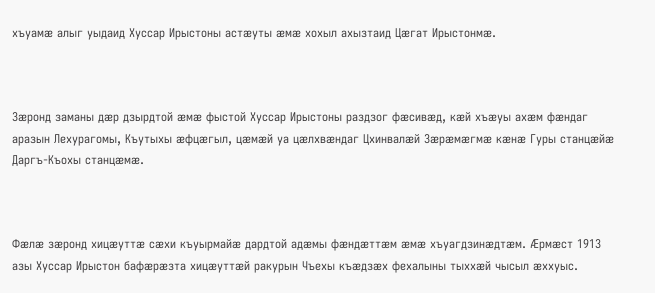хъуамæ алыг уыдаид Хуссар Ирыстоны астæуты æмæ хохыл ахызтаид Цæгат Ирыстонмæ.



Зæронд заманы дæр дзырдтой æмæ фыстой Хуссар Ирыстоны раздзог фæсивæд, кæй хъæуы ахæм фæндаг аразын Лехурагомы, Къутыхы æфцæгыл, цæмæй уа цæлхвæндаг Цхинвалæй Зæрæмæгмæ кæнæ Гуры станцæйæ Даргъ-Къохы станцæмæ.



Фæлæ зæронд хицæуттæ сæхи къуырмайæ дардтой адæмы фæндæттæм æмæ хъуагдзинæдтæм. Æрмæст 1913 азы Хуссар Ирыстон бафæрæзта хицæуттæй ракурын Чъехы къæдзæх фехалыны тыххæй чысыл æххуыс.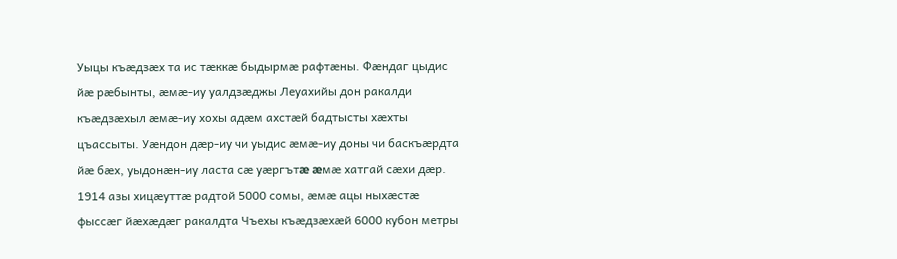Уыцы къæдзæх та ис тæккæ быдырмæ рафтæны. Фæндаг цыдис йæ рæбынты, æмæ-иу уалдзæджы Леуахийы дон ракалди къæдзæхыл æмæ-иу хохы адæм ахстæй бадтысты хæхты цъассыты. Уæндон дæр-иу чи уыдис æмæ-иу доны чи баскъæрдта йæ бæх, уыдонæн-иу ласта сæ уæргътæ æмæ хатгай сæхи дæр. 1914 азы хицæуттæ радтой 5000 сомы, æмæ ацы ныхæстæ фыссæг йæхæдæг ракалдта Чъехы къæдзæхæй 6000 кубон метры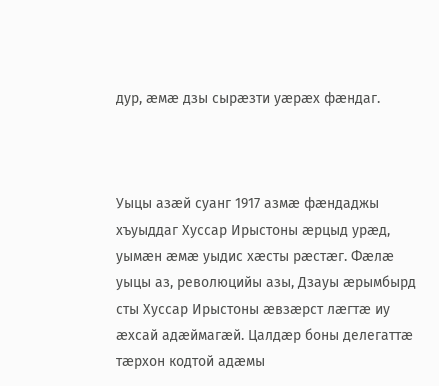дур, æмæ дзы сырæзти уæрæх фæндаг.



Уыцы азæй суанг 1917 азмæ фæндаджы хъуыддаг Хуссар Ирыстоны æрцыд урæд, уымæн æмæ уыдис хæсты рæстæг. Фæлæ уыцы аз, революцийы азы, Дзауы æрымбырд сты Хуссар Ирыстоны æвзæрст лæгтæ иу æхсай адæймагæй. Цалдæр боны делегаттæ тæрхон кодтой адæмы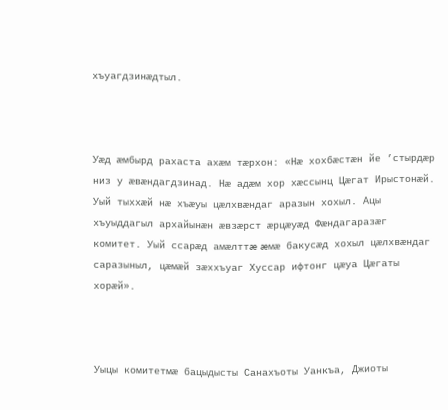хъуагдзинæдтыл.



Уæд æмбырд рахаста ахæм тæрхон: «Нæ хохбæстæн йе ’стырдæр низ у æвæндагдзинад. Нæ адæм хор хæссынц Цæгат Ирыстонæй. Уый тыххæй нæ хъæуы цæлхвæндаг аразын хохыл. Ацы хъуыддагыл архайынæн æвзæрст æрцæуæд Фæндагаразæг комитет. Уый ссарæд амæлттæ æмæ бакусæд хохыл цæлхвæндаг саразыныл, цæмæй зæххъуаг Хуссар ифтонг цæуа Цæгаты хорæй».



Уыцы комитетмæ бацыдысты Санахъоты Уанкъа, Джиоты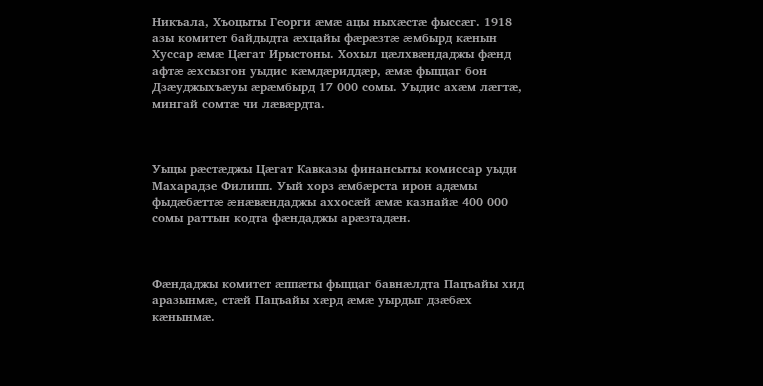Никъала, Хъоцыты Георги æмæ ацы ныхæстæ фыссæг. 1918 азы комитет байдыдта æхцайы фæрæзтæ æмбырд кæнын Хуссар æмæ Цæгат Ирыстоны. Хохыл цæлхвæндаджы фæнд афтæ æхсызгон уыдис кæмдæриддæр, æмæ фыццаг бон Дзæуджыхъæуы æрæмбырд 17 000 сомы. Уыдис ахæм лæгтæ, мингай сомтæ чи лæвæрдта.



Уыцы рæстæджы Цæгат Кавказы финансыты комиссар уыди Махарадзе Филипп. Уый хорз æмбæрста ирон адæмы фыдæбæттæ æнæвæндаджы аххосæй æмæ казнайæ 400 000 сомы раттын кодта фæндаджы арæзтадæн.



Фæндаджы комитет æппæты фыццаг бавнæлдта Пацъайы хид аразынмæ, стæй Пацъайы хæрд æмæ уырдыг дзæбæх кæнынмæ.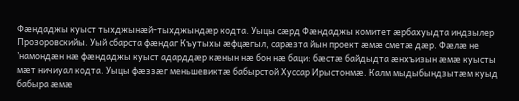Фæндаджы куыст тыхджынæй-тыхджындæр кодта. Уыцы сæрд Фæндаджы комитет æрбахуыдта индзылер Прозоровскийы. Уый сбарста фæндаг Къутыхы æфцæгыл, сарæзта йын проект æмæ сметæ дæр. Фæлæ не ’намондæн нæ фæндаджы куыст адарддæр кæнын нæ бон нæ баци: бæстæ байдыдта æнхъизын æмæ куысты мæт ничиуал кодта. Уыцы фæззæг меньшевиктæ бабырстой Хуссар Ирыстонмæ. Калм мыдыбындзытæм куыд бабыра æмæ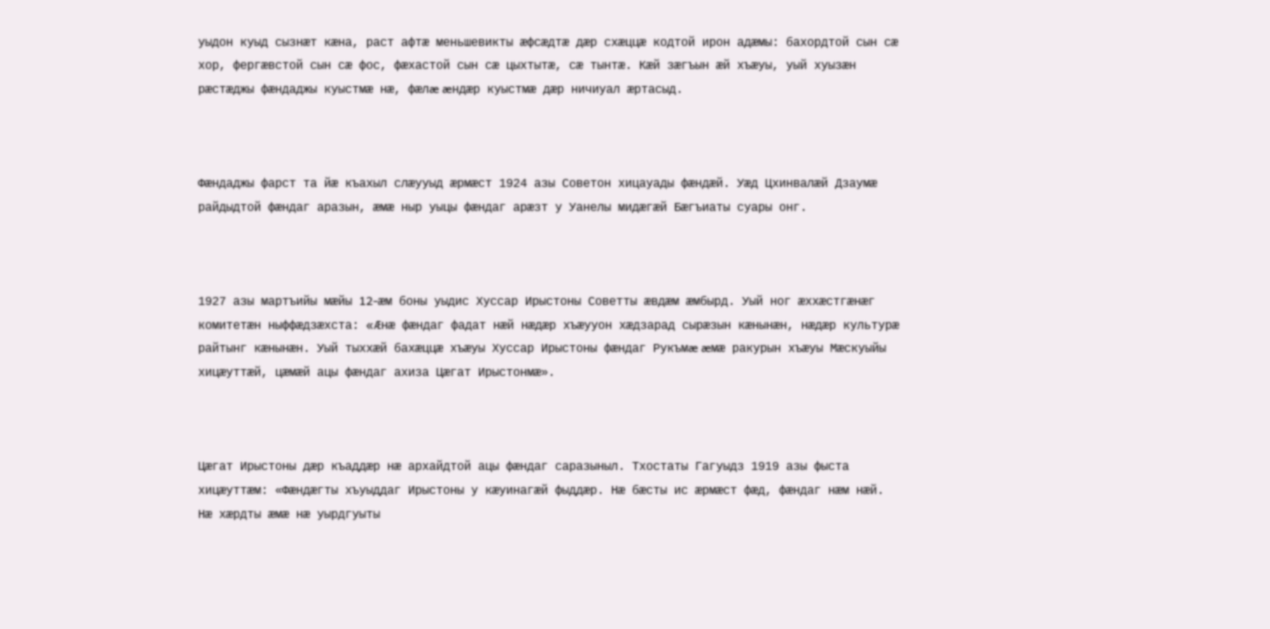уыдон куыд сызнæт кæна, раст афтæ меньшевикты æфсæдтæ дæр схæццæ кодтой ирон адæмы: бахордтой сын сæ хор, фергæвстой сын сæ фос, фæхастой сын сæ цыхтытæ, сæ тынтæ. Кæй зæгъын æй хъæуы, уый хуызæн рæстæджы фæндаджы куыстмæ нæ, фæлæ æндæр куыстмæ дæр ничиуал æртасыд.



Фæндаджы фарст та йæ къахыл слæууыд æрмæст 1924 азы Советон хицауады фæндæй. Уæд Цхинвалæй Дзаумæ райдыдтой фæндаг аразын, æмæ ныр уыцы фæндаг арæзт у Уанелы мидæгæй Бæгъиаты суары онг.



1927 азы мартъийы мæйы 12-æм боны уыдис Хуссар Ирыстоны Советты æвдæм æмбырд. Уый ног æххæстгæнæг комитетæн ныффæдзæхста: «Æнæ фæндаг фадат нæй нæдæр хъæууон хæдзарад сырæзын кæнынæн, нæдæр культурæ райтынг кæнынæн. Уый тыххæй бахæццæ хъæуы Хуссар Ирыстоны фæндаг Рукъмæ æмæ ракурын хъæуы Мæскуыйы хицæуттæй, цæмæй ацы фæндаг ахиза Цæгат Ирыстонмæ».



Цæгат Ирыстоны дæр къаддæр нæ архайдтой ацы фæндаг саразыныл. Тхостаты Гагуыдз 1919 азы фыста хицæуттæм: «Фæндæгты хъуыддаг Ирыстоны у кæуинагæй фыддæр. Нæ бæсты ис æрмæст фæд, фæндаг нæм нæй. Нæ хæрдты æмæ нæ уырдгуыты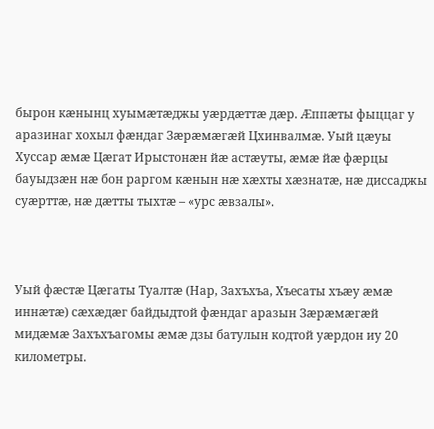бырон кæнынц хуымæтæджы уæрдæттæ дæр. Æппæты фыццаг у аразинаг хохыл фæндаг Зæрæмæгæй Цхинвалмæ. Уый цæуы Хуссар æмæ Цæгат Ирыстонæн йæ астæуты, æмæ йæ фæрцы бауыдзæн нæ бон раргом кæнын нæ хæхты хæзнатæ, нæ диссаджы суæрттæ, нæ дæтты тыхтæ – «урс æвзалы».



Уый фæстæ Цæгаты Туалтæ (Нар, Захъхъа, Хъесаты хъæу æмæ иннæтæ) сæхæдæг байдыдтой фæндаг аразын Зæрæмæгæй мидæмæ Захъхъагомы æмæ дзы батулын кодтой уæрдон иу 20 километры.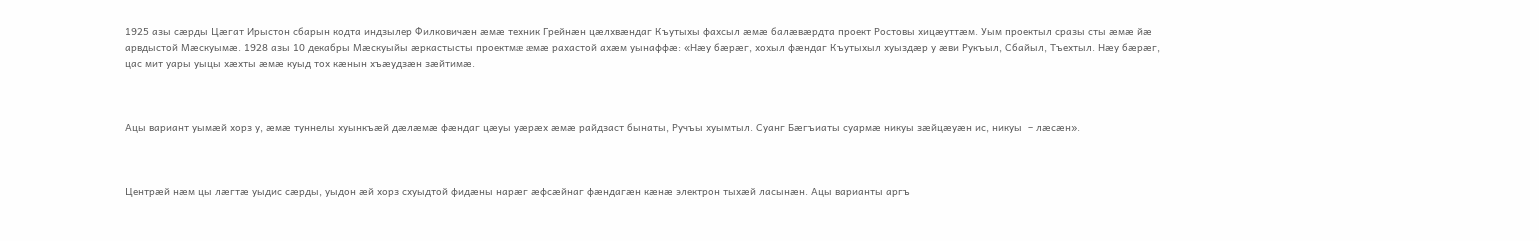1925 азы сæрды Цæгат Ирыстон сбарын кодта индзылер Филковичæн æмæ техник Грейнæн цæлхвæндаг Къутыхы фахсыл æмæ балæвæрдта проект Ростовы хицæуттæм. Уым проектыл сразы сты æмæ йæ арвдыстой Мæскуымæ. 1928 азы 10 декабры Мæскуыйы æркастысты проектмæ æмæ рахастой ахæм уынаффæ: «Нæу бæрæг, хохыл фæндаг Къутыхыл хуыздæр у æви Рукъыл, Сбайыл, Тъехтыл. Нæу бæрæг, цас мит уары уыцы хæхты æмæ куыд тох кæнын хъæудзæн зæйтимæ.



Ацы вариант уымæй хорз у, æмæ туннелы хуынкъæй дæлæмæ фæндаг цæуы уæрæх æмæ райдзаст бынаты, Ручъы хуымтыл. Суанг Бæгъиаты суармæ никуы зæйцæуæн ис, никуы  – лæсæн».



Центрæй нæм цы лæгтæ уыдис сæрды, уыдон æй хорз схуыдтой фидæны нарæг æфсæйнаг фæндагæн кæнæ электрон тыхæй ласынæн. Ацы варианты аргъ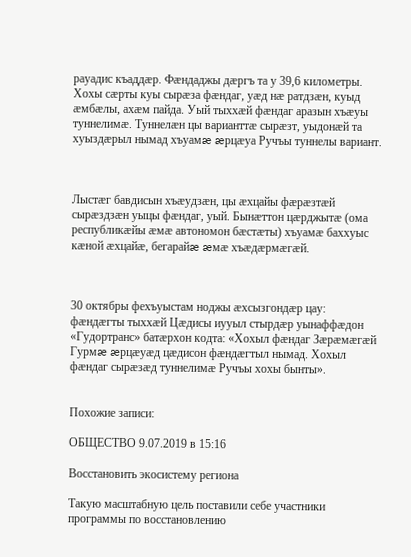рауадис къаддæр. Фæндаджы дæргъ та у 39,6 километры. Хохы сæрты куы сырæза фæндаг, уæд нæ ратдзæн, куыд æмбæлы, ахæм пайда. Уый тыххæй фæндаг аразын хъæуы туннелимæ. Туннелæн цы варианттæ сырæзт, уыдонæй та хуыздæрыл нымад хъуамæ æрцæуа Ручъы туннелы вариант.



Лыстæг бавдисын хъæудзæн, цы æхцайы фæрæзтæй сырæздзæн уыцы фæндаг, уый. Бынæттон цæрджытæ (ома республикæйы æмæ автономон бæстæты) хъуамæ баххуыс кæной æхцайæ, бегарайæ æмæ хъæдæрмæгæй.



30 октябры фехъуыстам ноджы æхсызгондæр цау: фæндæгты тыххæй Цæдисы иууыл стырдæр уынаффæдон «Гудортранс» батæрхон кодта: «Хохыл фæндаг Зæрæмæгæй Гурмæ æрцæуæд цæдисон фæндæгтыл нымад. Хохыл фæндаг сырæзæд туннелимæ Ручъы хохы бынты».


Похожие записи:

ОБЩЕСТВО 9.07.2019 в 15:16

Восстановить экосистему региона

Такую масштабную цель поставили себе участники программы по восстановлению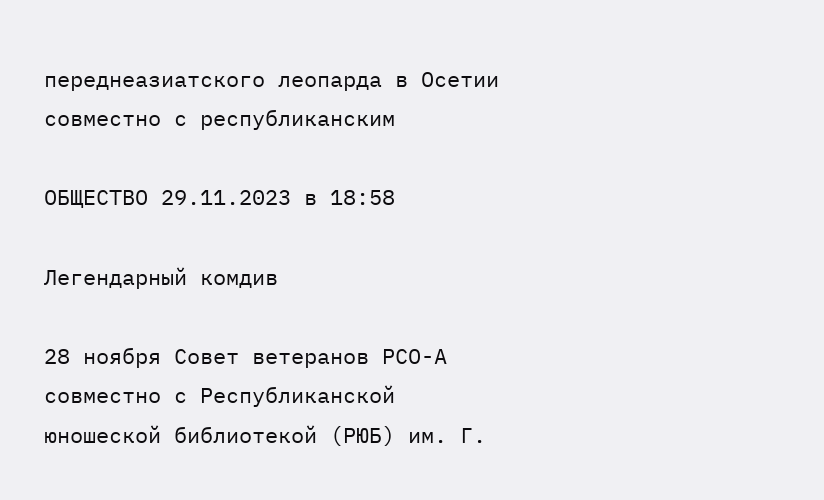переднеазиатского леопарда в Осетии совместно с республиканским

ОБЩЕСТВО 29.11.2023 в 18:58

Легендарный комдив

28 ноября Совет ветеранов РСО-А совместно с Республиканской юношеской библиотекой (РЮБ) им. Г.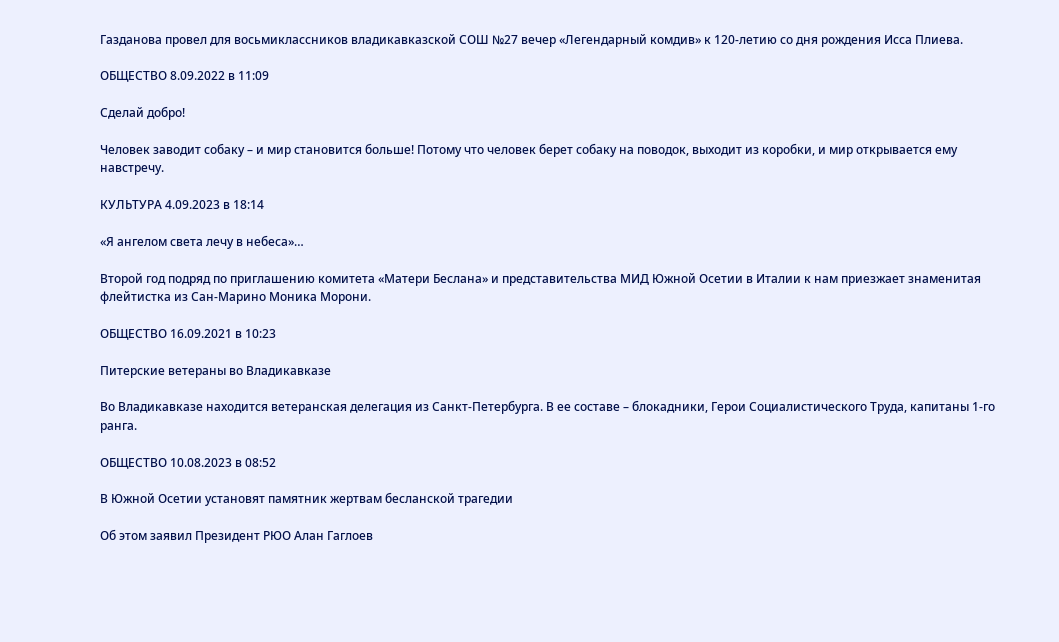Газданова провел для восьмиклассников владикавказской СОШ №27 вечер «Легендарный комдив» к 120-летию со дня рождения Исса Плиева.

ОБЩЕСТВО 8.09.2022 в 11:09

Сделай добро!

Человек заводит собаку – и мир становится больше! Потому что человек берет собаку на поводок, выходит из коробки, и мир открывается ему навстречу.

КУЛЬТУРА 4.09.2023 в 18:14

«Я ангелом света лечу в небеса»…

Второй год подряд по приглашению комитета «Матери Беслана» и представительства МИД Южной Осетии в Италии к нам приезжает знаменитая флейтистка из Сан-Марино Моника Морони.

ОБЩЕСТВО 16.09.2021 в 10:23

Питерские ветераны во Владикавказе

Во Владикавказе находится ветеранская делегация из Санкт-Петербурга. В ее составе – блокадники, Герои Социалистического Труда, капитаны 1-го ранга.

ОБЩЕСТВО 10.08.2023 в 08:52

В Южной Осетии установят памятник жертвам бесланской трагедии

Об этом заявил Президент РЮО Алан Гаглоев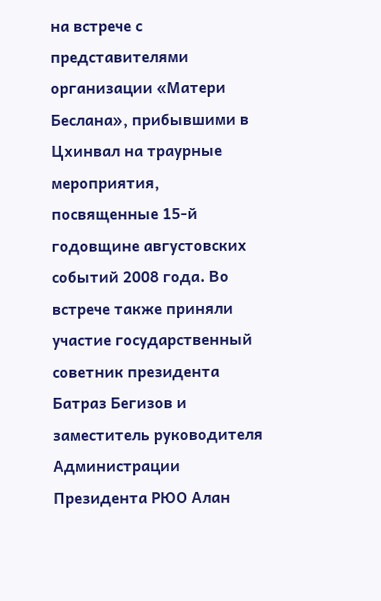на встрече с представителями организации «Матери Беслана», прибывшими в Цхинвал на траурные мероприятия, посвященные 15-й годовщине августовских событий 2008 года. Во встрече также приняли участие государственный советник президента Батраз Бегизов и заместитель руководителя Администрации Президента РЮО Алан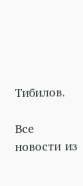Тибилов.

Все новости из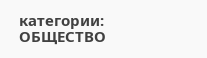категории: ОБЩЕСТВО